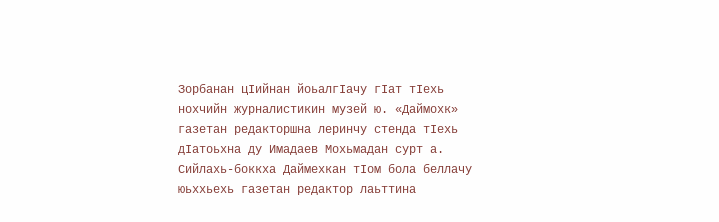Зорбанан цIийнан йоьалгIачу гIат тIехь нохчийн журналистикин музей ю. «Даймохк» газетан редакторшна леринчу стенда тIехь дIатоьхна ду Имадаев Мохьмадан сурт а. Сийлахь-боккха Даймехкан тIом бола беллачу юьххьехь газетан редактор лаьттина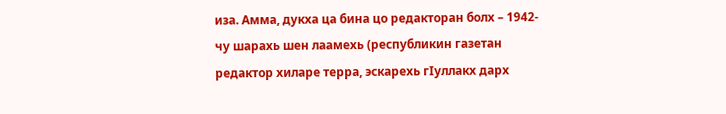иза. Амма, дукха ца бина цо редакторан болх – 1942-чу шарахь шен лаамехь (республикин газетан редактор хиларе терра, эскарехь гIуллакх дарх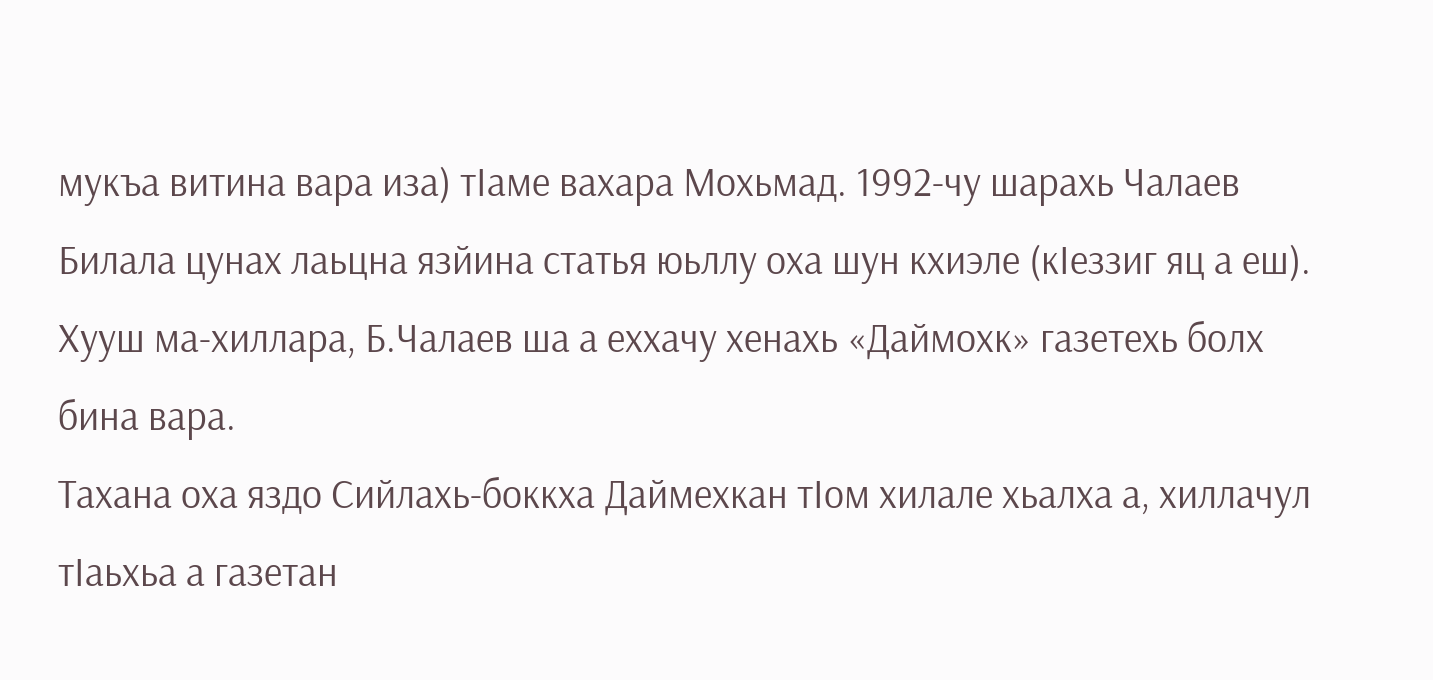мукъа витина вара иза) тIаме вахара Мохьмад. 1992-чу шарахь Чалаев Билала цунах лаьцна язйина статья юьллу оха шун кхиэле (кIеззиг яц а еш). Хууш ма-хиллара, Б.Чалаев ша а еххачу хенахь «Даймохк» газетехь болх бина вара.
Тахана оха яздо Сийлахь-боккха Даймехкан тIом хилале хьалха а, хиллачул тIаьхьа а газетан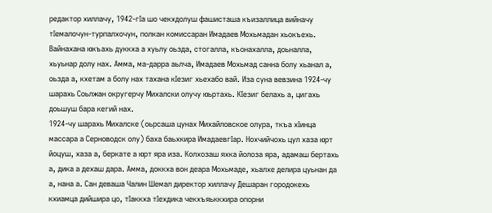редактор хиллачу, 1942-гIа шо чекхдолуш фашисташа къизаллица вийначу тIемалочун-турпалхочун, полкан комиссаран Имадаев Мохьмадан хьокъехь.
Вайнахана юкъахь дуккха а хуьлу оьзда, стогалла, къонахалла, доьналла, хьуьнар долу нах. Амма, ма-дарра аьлча, Имадаев Мохьмад санна болу хьанал а, оьзда а, кхетам а болу нах тахана кIезиг хьехабо вай. Иза суна вевзина 1924-чу шарахь Соьлжан округерчу Михалски олучу юьртахь. КIезиг белахь а, цигахь доьшуш бара кегий нах.
1924-чу шарахь Михалске (оьрсаша цунах Михайловское олура, ткъа хIинца массара а Серноводск олу) баха баьхкира ИмадаевгIар. Нохчийчохь цул хаза юрт йоцуш, хаза а, беркате а юрт яра иза. Колхозаш яхка йолоза яра, адамаш бертахь а, дика а дехаш дара. Амма, доккха вон деара Мохьмаде, хьалхе делира цуьнан да а, нана а. Сан деваша Чалин Шемал директор хиллачу Дешаран городокехь кхиамца дийшира цо, тIаккха тIехдика чекхъяьккхира опорни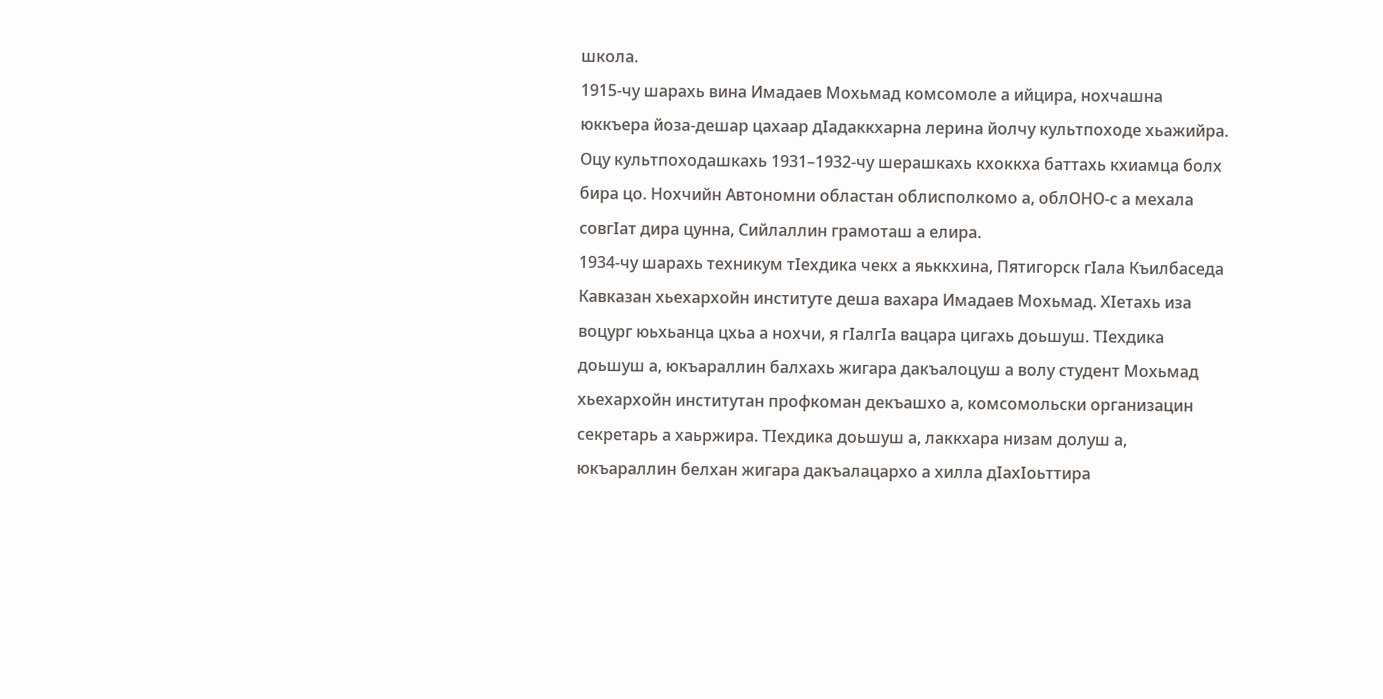школа.
1915-чу шарахь вина Имадаев Мохьмад комсомоле а ийцира, нохчашна юккъера йоза-дешар цахаар дIадаккхарна лерина йолчу культпоходе хьажийра. Оцу культпоходашкахь 1931–1932-чу шерашкахь кхоккха баттахь кхиамца болх бира цо. Нохчийн Автономни областан облисполкомо а, облОНО-с а мехала совгIат дира цунна, Сийлаллин грамоташ а елира.
1934-чу шарахь техникум тIехдика чекх а яьккхина, Пятигорск гIала Къилбаседа Кавказан хьехархойн институте деша вахара Имадаев Мохьмад. ХIетахь иза воцург юьхьанца цхьа а нохчи, я гIалгIа вацара цигахь доьшуш. ТIехдика доьшуш а, юкъараллин балхахь жигара дакъалоцуш а волу студент Мохьмад хьехархойн институтан профкоман декъашхо а, комсомольски организацин секретарь а хаьржира. ТIехдика доьшуш а, лаккхара низам долуш а, юкъараллин белхан жигара дакъалацархо а хилла дIахIоьттира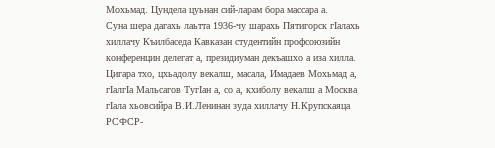Мохьмад. Цундела цуьнан сий-ларам бора массара а.
Суна шера дагахь лаьтта 1936-чу шарахь Пятигорск гIалахь хиллачу Къилбаседа Кавказан студентийн профсоюзийн конференцин делегат а, президиуман декъашхо а иза хилла. Цигара тхо, цхьадолу векалш, масала, Имадаев Мохьмад а, гIалгIа Мальсагов ТугIан а, со а, кхиболу векалш а Москва гIала хьовсийра В.И.Ленинан зуда хиллачу Н.Крупскаяца РСФСР-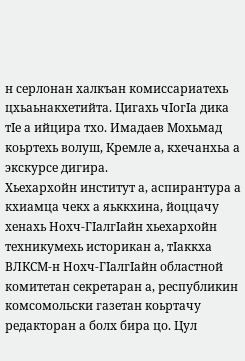н серлонан халкъан комиссариатехь цхьаьнакхетийта. Цигахь чIогIа дика тIе а ийцира тхо. Имадаев Мохьмад коьртехь волуш, Кремле а, кхечанхьа а экскурсе дигира.
Хьехархойн институт а, аспирантура а кхиамца чекх а яьккхина, йоццачу хенахь Нохч-ГIалгIайн хьехархойн техникумехь историкан а, тIаккха ВЛКСМ-н Нохч-ГIалгIайн областной комитетан секретаран а, республикин комсомольски газетан коьртачу редакторан а болх бира цо. Цул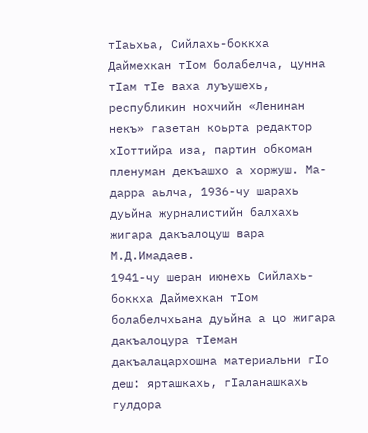тIаьхьа, Сийлахь-боккха Даймехкан тIом болабелча, цунна тIам тIе ваха луъушехь, республикин нохчийн «Ленинан некъ» газетан коьрта редактор хIоттийра иза, партин обкоман пленуман декъашхо а хоржуш. Ма-дарра аьлча, 1936-чу шарахь дуьйна журналистийн балхахь жигара дакъалоцуш вара М.Д.Имадаев.
1941-чу шеран июнехь Сийлахь-боккха Даймехкан тIом болабелчхьана дуьйна а цо жигара дакъалоцура тIеман дакъалацархошна материальни гIо деш: ярташкахь, гIаланашкахь гулдора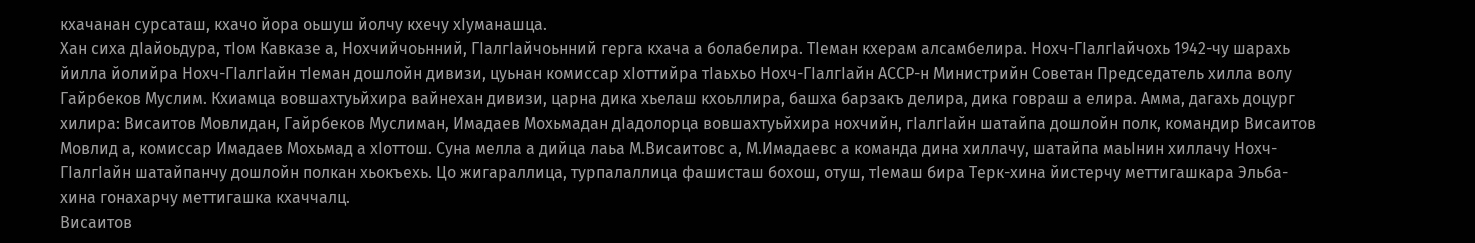кхачанан сурсаташ, кхачо йора оьшуш йолчу кхечу хIуманашца.
Хан сиха дIайоьдура, тIом Кавказе а, Нохчийчоьнний, ГIалгIайчоьнний герга кхача а болабелира. ТIеман кхерам алсамбелира. Нохч-ГIалгIайчохь 1942-чу шарахь йилла йолийра Нохч-ГIалгIайн тIеман дошлойн дивизи, цуьнан комиссар хIоттийра тIаьхьо Нохч-ГIалгIайн АССР-н Министрийн Советан Председатель хилла волу Гайрбеков Муслим. Кхиамца вовшахтуьйхира вайнехан дивизи, царна дика хьелаш кхоьллира, башха барзакъ делира, дика говраш а елира. Амма, дагахь доцург хилира: Висаитов Мовлидан, Гайрбеков Муслиман, Имадаев Мохьмадан дIадолорца вовшахтуьйхира нохчийн, гIалгIайн шатайпа дошлойн полк, командир Висаитов Мовлид а, комиссар Имадаев Мохьмад а хIоттош. Суна мелла а дийца лаьа М.Висаитовс а, М.Имадаевс а команда дина хиллачу, шатайпа маьIнин хиллачу Нохч-ГIалгIайн шатайпанчу дошлойн полкан хьокъехь. Цо жигараллица, турпалаллица фашисташ бохош, отуш, тIемаш бира Терк-хина йистерчу меттигашкара Эльба-хина гонахарчу меттигашка кхаччалц.
Висаитов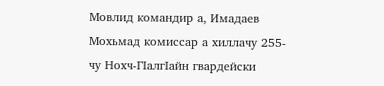Мовлид командир а, Имадаев Мохьмад комиссар а хиллачу 255-чу Нохч-ГIалгIайн гвардейски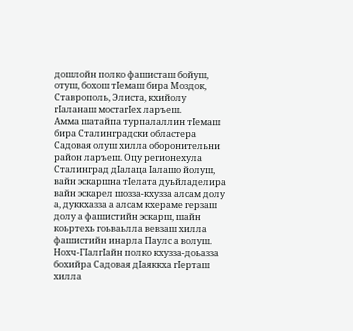дошлойн полко фашисташ бойуш, отуш, бохош тIемаш бира Моздок, Ставрополь, Элиста, кхийолу гIаланаш мостагIех ларъеш.
Амма шатайпа турпалаллин тIемаш бира Сталинградски областера Садовая олуш хилла оборонительни район ларъеш. Оцу регионехула Сталинград дIалаца Iалашо йолуш, вайн эскаршна тIелата дуьйладелира вайн эскарел шозза-кхузза алсам долу а, дуккхазза а алсам кхераме герзаш долу а фашистийн эскарш, шайн коьртехь гоьваьлла вевзаш хилла фашистийн инарла Паулс а волуш. Нохч-ГIалгIайн полко кхузза-доьазза бохийра Садовая дIаяккха гIерташ хилла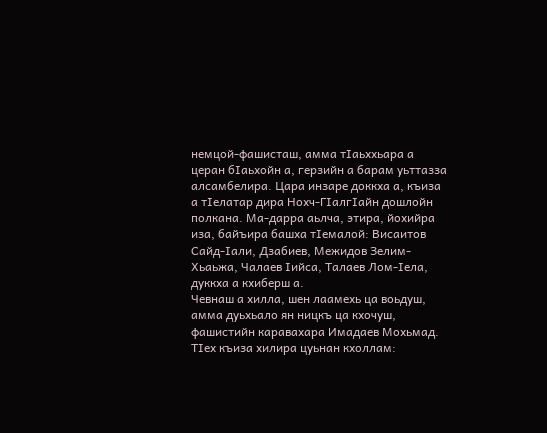немцой-фашисташ, амма тIаьххьара а церан бIаьхойн а, герзийн а барам уьттазза алсамбелира. Цара инзаре доккха а, къиза а тIелатар дира Нохч-ГIалгIайн дошлойн полкана. Ма-дарра аьлча, этира, йохийра иза, байъира башха тIемалой: Висаитов Сайд-Iали, Дзабиев, Межидов Зелим-Хьаьжа, Чалаев Iийса, Талаев Лом-Iела, дуккха а кхиберш а.
Чевнаш а хилла, шен лаамехь ца воьдуш, амма дуьхьало ян ницкъ ца кхочуш, фашистийн каравахара Имадаев Мохьмад. ТIех къиза хилира цуьнан кхоллам: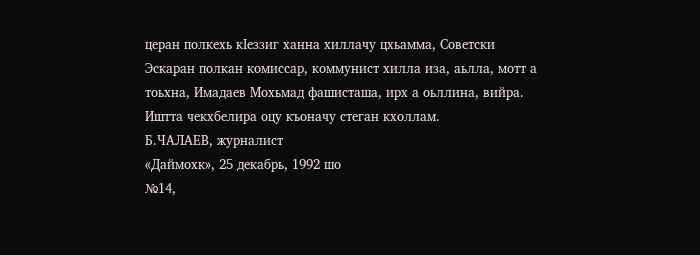церан полкехь кIеззиг ханна хиллачу цхьамма, Советски Эскаран полкан комиссар, коммунист хилла иза, аьлла, мотт а тоьхна, Имадаев Мохьмад фашисташа, ирх а оьллина, вийра. Иштта чекхбелира оцу къоначу стеган кхоллам.
Б.ЧАЛАЕВ, журналист
«Даймохк», 25 декабрь, 1992 шо
№14,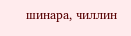шинара, чиллин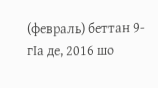(февраль) беттан 9-гIа де, 2016 шо